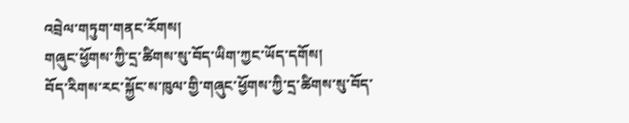འབྲེལ་གཏུག་གནང་རོགས།
གཞུང་ཕྱོགས་ཀྱི་དྲ་ཚིགས་སུ་བོད་ཡིག་ཀྱང་ཡོད་དགོས།
བོད་རིགས་རང་སྐྱོང་ས་ཁུལ་གྱི་གཞུང་ཕྱོགས་ཀྱི་དྲ་ཚིགས་སུ་བོད་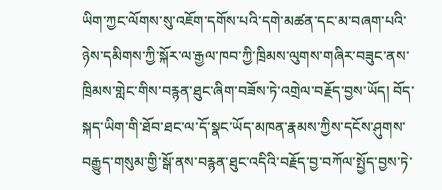ཡིག་ཀྱང་ལོགས་སུ་འཇོག་དགོས་པའི་དགེ་མཚན་དང་མ་བཞག་པའི་ཉེས་དམིགས་ཀྱི་སྐོར་ལ་རྒྱལ་ཁབ་ཀྱི་ཁྲིམས་ལུགས་གཞིར་བཟུང་ནས་ཁྲིམས་གླེང་གིས་བརྙན་ཐུང་ཞིག་བཟོས་ཏེ་འགྲེལ་བརྗོད་བྱས་ཡོད། བོད་སྐད་ཡིག་གི་ཐོབ་ཐང་ལ་དོ་སྣང་ཡོད་མཁན་རྣམས་ཀྱིས་དངོས་ཤུགས་བརྒྱུད་གསུམ་གྱི་སྒོ་ནས་བརྙན་ཐུང་འདིའི་བརྗོད་བྱ་བཀོལ་སྤྱོད་བྱས་ཏེ་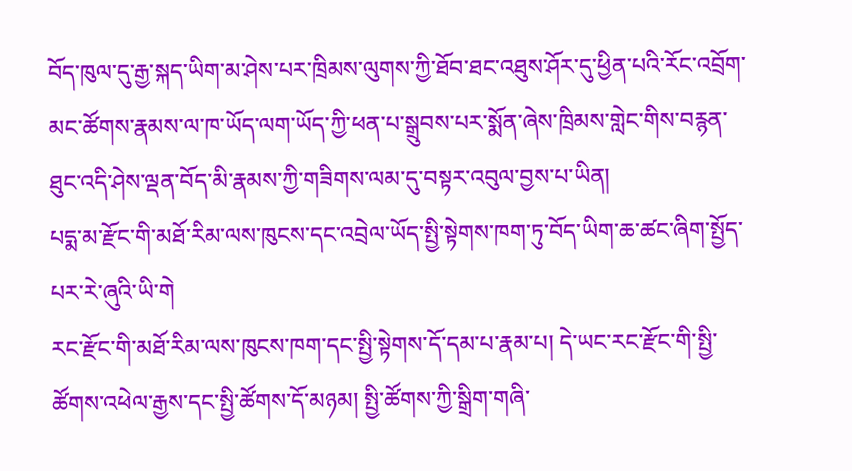བོད་ཁུལ་དུ་རྒྱ་སྐད་ཡིག་མ་ཤེས་པར་ཁྲིམས་ལུགས་ཀྱི་ཐོབ་ཐང་འཐུས་ཤོར་དུ་ཕྱིན་པའི་རོང་འབྲོག་མང་ཚོགས་རྣམས་ལ་ཁ་ཡོད་ལག་ཡོད་ཀྱི་ཕན་པ་སྒྲུབས་པར་སྨོན་ཞེས་ཁྲིམས་གླེང་གིས་བརྙན་ཐུང་འདི་ཤེས་ལྡན་བོད་མི་རྣམས་ཀྱི་གཟིགས་ལམ་དུ་བསྟར་འབུལ་བྱས་པ་ཡིན།
པདྨ་མ་རྫོང་གི་མཐོ་རིམ་ལས་ཁུངས་དང་འབྲེལ་ཡོད་སྤྱི་སྟེགས་ཁག་ཏུ་བོད་ཡིག་ཆ་ཚང་ཞིག་སྤྱོད་པར་རེ་ཞུའི་ཡི་གེ
རང་རྫོང་གི་མཐོ་རིམ་ལས་ཁུངས་ཁག་དང་སྤྱི་སྟེགས་དོ་དམ་པ་རྣམ་པ། དེ་ཡང་རང་རྫོང་གི་སྤྱི་ཚོགས་འཕེལ་རྒྱས་དང་སྤྱི་ཚོགས་དོ་མཉམ། སྤྱི་ཚོགས་ཀྱི་སྒྲིག་གཞི་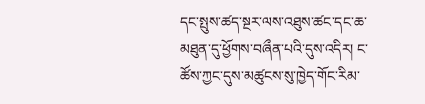དང་སྤུས་ཚད་སྔར་ལས་འཐུས་ཚང་དང་ཆ་མཐུན་དུ་ཕྱོགས་བཞྀན་པའི་དུས་འདིར། ང་ཚོས་ཀྱང་དུས་མཚུངས་སུ་ཁྱེད་གོང་རིམ་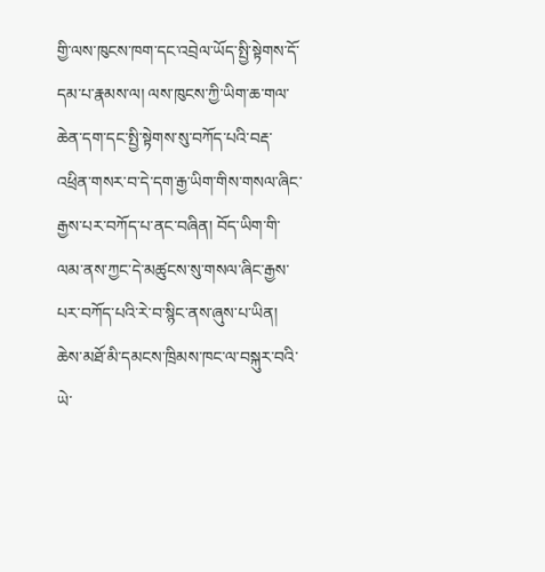གྱི་ལས་ཁུངས་ཁག་དང་འབྲེལ་ཡོད་སྤྱི་སྟེགས་དོ་དམ་པ་རྣམས་ལ། ལས་ཁུངས་ཀྱི་ཡིག་ཆ་གལ་ཆེན་དག་དང་སྤྱི་སྟེགས་སུ་བཀོད་པའི་བརྡ་འཕྲིན་གསར་བ་དེ་དག་རྒྱ་ཡིག་གིས་གསལ་ཞིང་རྒྱས་པར་བཀོད་པ་ནང་བཞིན། བོད་ཡིག་གི་ལམ་ནས་ཀྱང་དེ་མཚུངས་སུ་གསལ་ཞིང་རྒྱས་པར་བཀོད་པའི་རེ་བ་སྙིང་ནས་ཞུས་པ་ཡིན།
ཆེས་མཐོ་མི་དམངས་ཁྲིམས་ཁང་ལ་བསྐུར་བའི་ཡེ་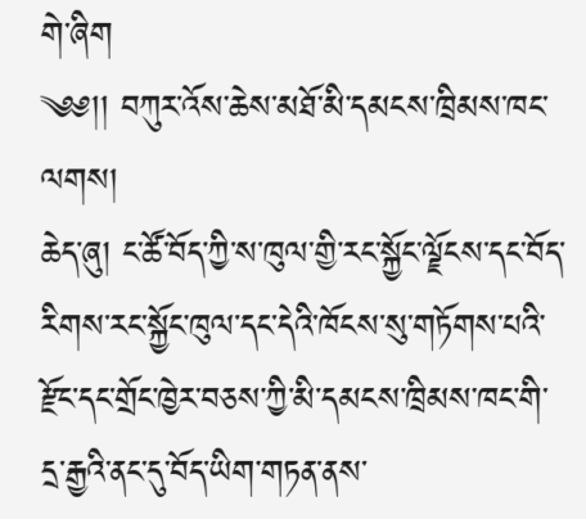གེ་ཞིག
༄༅།། བཀུར་འོས་ཆེས་མཐོ་མི་དམངས་ཁྲིམས་ཁང་ལགས།                                                     ཆེད་ཞུ། ང་ཚོ་བོད་ཀྱི་ས་ཁུལ་གྱི་རང་སྐྱོང་ལྗོངས་དང་བོད་རིགས་རང་སྐྱོང་ཁུལ་དང་དེའི་ཁོངས་སུ་གཏོགས་པའི་རྫོང་དང་གྲོང་ཁྱེར་བཅས་ཀྱི་མི་དམངས་ཁྲིམས་ཁང་གི་དྲ་རྒྱའི་ནང་དུ་བོད་ཡིག་གཏན་ནས་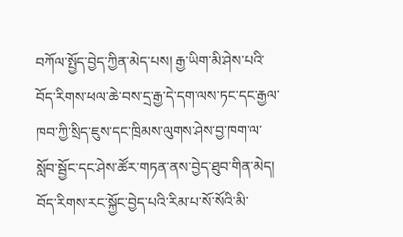བཀོལ་སྤྱོད་བྱེད་ཀྱིན་མེད་པས། རྒྱ་ཡིག་མི་ཤེས་པའི་བོད་རིགས་ཕལ་ཆེ་བས་དྲ་རྒྱ་དེ་དག་ལས་ཏང་དང་རྒྱལ་ཁབ་ཀྱི་སྲིད་ཇུས་དང་ཁྲིམས་ལུགས་ཤེས་བྱ་ཁག་ལ་སློབ་སྦྱོང་དང་ཤེས་ཚོར་གཏན་ནས་བྱེད་ཐུབ་གིན་མེད། བོད་རིགས་རང་སྐྱོང་བྱེད་པའི་རིམ་པ་སོ་སོའི་མི་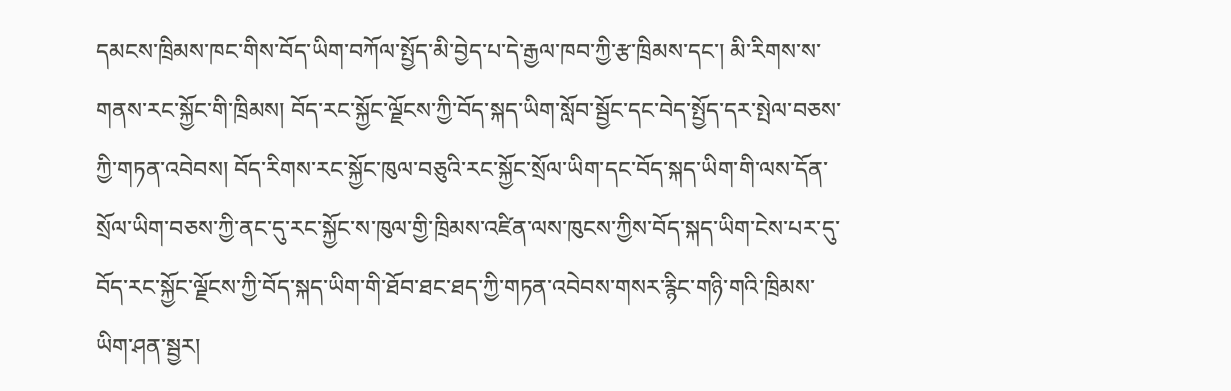དམངས་ཁྲིམས་ཁང་གིས་བོད་ཡིག་བཀོལ་སྤྱོད་མི་བྱེད་པ་དེ་རྒྱལ་ཁབ་ཀྱི་རྩ་ཁྲིམས་དང་། མི་རིགས་ས་གནས་རང་སྐྱོང་གི་ཁྲིམས། བོད་རང་སྐྱོང་ལྗོངས་ཀྱི་བོད་སྐད་ཡིག་སློབ་སྦྱོང་དང་བེད་སྤྱོད་དར་སྤེལ་བཅས་ཀྱི་གཏན་འབེབས། བོད་རིགས་རང་སྐྱོང་ཁུལ་བཅུའི་རང་སྐྱོང་སྲོལ་ཡིག་དང་བོད་སྐད་ཡིག་གི་ལས་དོན་སྲོལ་ཡིག་བཅས་ཀྱི་ནང་དུ་རང་སྐྱོང་ས་ཁུལ་གྱི་ཁྲིམས་འཛིན་ལས་ཁུངས་ཀྱིས་བོད་སྐད་ཡིག་ངེས་པར་དུ་
བོད་རང་སྐྱོང་ལྗོངས་ཀྱི་བོད་སྐད་ཡིག་གི་ཐོབ་ཐང་ཐད་ཀྱི་གཏན་འབེབས་གསར་རྙིང་གཉི་གའི་ཁྲིམས་ཡིག་ཤན་སྦྱར།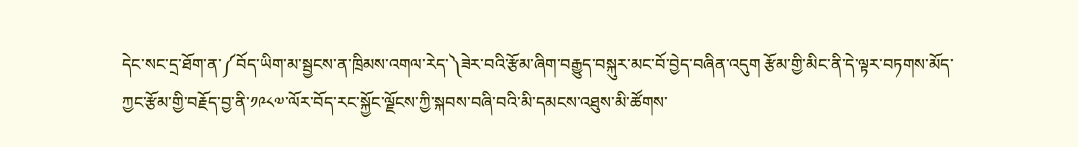དེང་སང་དྲ་ཐོག་ན་༼བོད་ཡིག་མ་སྦྱངས་ན་ཁྲིམས་འགལ་རེད་༽ཟེར་བའི་རྩོམ་ཞིག་བརྒྱུད་བསྐུར་མང་བོ་བྱེད་བཞིན་འདུག རྩོམ་གྱི་མིང་ནི་དེ་ལྟར་བཏགས་མོད་ཀྱང་རྩོམ་གྱི་བརྗོད་བྱ་ནི་༡༩༨༧་ལོར་བོད་རང་སྐྱོང་ལྗོངས་ཀྱི་སྐབས་བཞི་བའི་མི་དམངས་འཐུས་མི་ཚོགས་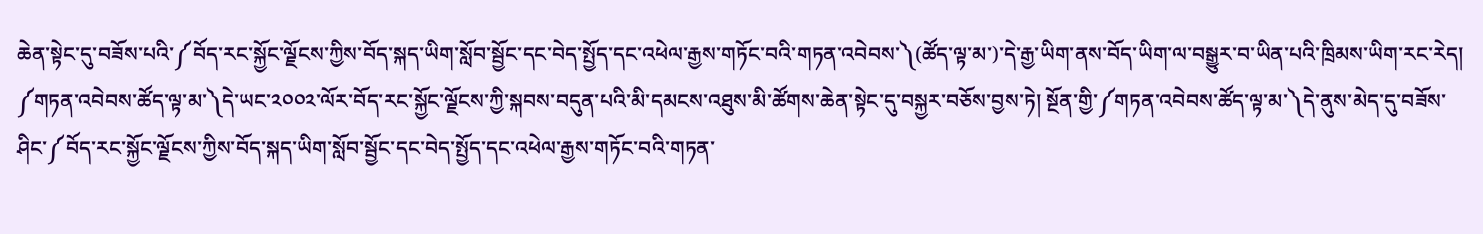ཆེན་སྟེང་དུ་བཟོས་པའི་༼བོད་རང་སྐྱོང་ལྗོངས་ཀྱིས་བོད་སྐད་ཡིག་སློབ་སྦྱོང་དང་བེད་སྤྱོད་དང་འཕེལ་རྒྱས་གཏོང་བའི་གཏན་འབེབས་༽(ཚོད་ལྟ་མ་)་དེ་རྒྱ་ཡིག་ནས་བོད་ཡིག་ལ་བསྒྱུར་བ་ཡིན་པའི་ཁྲིམས་ཡིག་རང་རེད། ༼གཏན་འབེབས་ཚོད་ལྟ་མ་༽དེ་ཡང་༢༠༠༢་ལོར་བོད་རང་སྐྱོང་ལྗོངས་ཀྱི་སྐབས་བདུན་པའི་མི་དམངས་འཐུས་མི་ཚོགས་ཆེན་སྟེང་དུ་བསྐྱར་བཅོས་བྱས་ཏེ། སྔོན་གྱི་༼གཏན་འབེབས་ཚོད་ལྟ་མ་༽དེ་ནུས་མེད་དུ་བཟོས་ཤིང་༼བོད་རང་སྐྱོང་ལྗོངས་ཀྱིས་བོད་སྐད་ཡིག་སློབ་སྦྱོང་དང་བེད་སྤྱོད་དང་འཕེལ་རྒྱས་གཏོང་བའི་གཏན་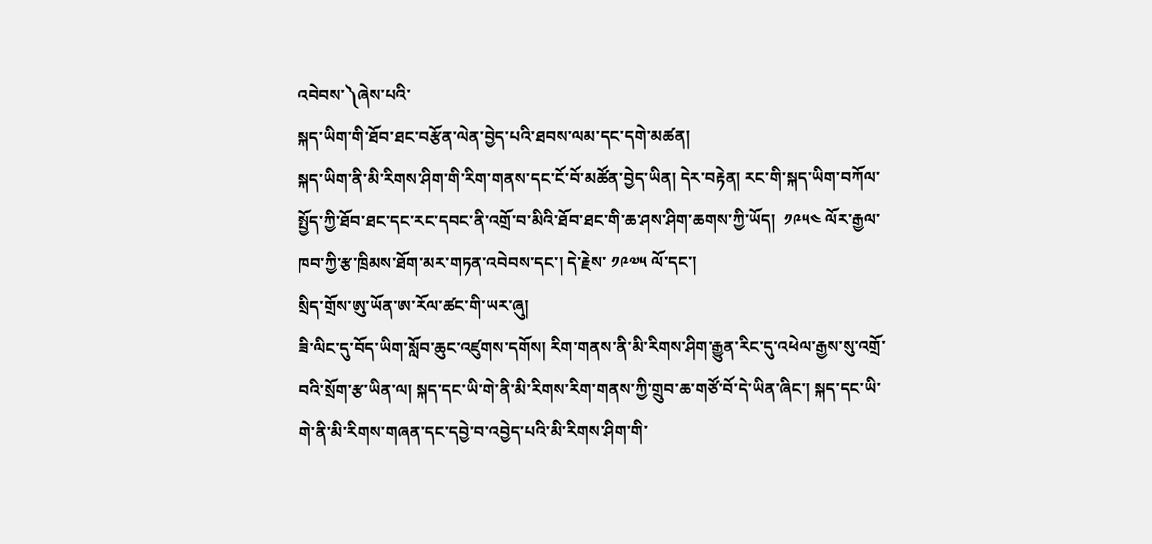འབེབས་༽ཞེས་པའི་
སྐད་ཡིག་གི་ཐོབ་ཐང་བརྩོན་ལེན་བྱེད་པའི་ཐབས་ལམ་དང་དགེ་མཚན།
སྐད་ཡིག་ནི་མི་རིགས་ཤིག་གི་རིག་གནས་དང་ངོ་བོ་མཚོན་བྱེད་ཡིན། དེར་བརྟེན། རང་གི་སྐད་ཡིག་བཀོལ་སྤྱོད་ཀྱི་ཐོབ་ཐང་དང་རང་དབང་ནི་འགྲོ་བ་མིའི་ཐོབ་ཐང་གི་ཆ་ཤས་ཤིག་ཆགས་ཀྱི་ཡོད།  ༡༩༥༤ ལོར་རྒྱལ་ཁབ་ཀྱི་རྩ་ཁྲིམས་ཐོག་མར་གཏན་འབེབས་དང་། དེ་རྗེས་ ༡༩༧༥ ལོ་དང་།
སྲིད་གྲོས་ཨུ་ཡོན་ཨ་རོལ་ཚང་གི་ཡར་ཞུ།
ཟི་ལིང་དུ་བོད་ཡིག་སློབ་ཆུང་འཛུགས་དགོས། རིག་གནས་ནི་མི་རིགས་ཤིག་རྒྱུན་རིང་དུ་འཕེལ་རྒྱས་སུ་འགྲོ་བའི་སྲོག་རྩ་ཡིན་ལ། སྐད་དང་ཡི་གེ་ནི་མི་རིགས་རིག་གནས་ཀྱི་གྲུབ་ཆ་གཙོ་བོ་དེ་ཡིན་ཞིང་། སྐད་དང་ཡི་གེ་ནི་མི་རིགས་གཞན་དང་དབྱེ་བ་འབྱེད་པའི་མི་རིགས་ཤིག་གི་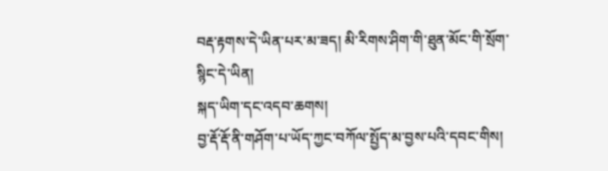བརྡ་རྟགས་དེ་ཡིན་པར་མ་ཟད། མི་རིགས་ཤིག་གི་ཐུན་མོང་གི་སྲོག་སྙིང་དེ་ཡིན།
སྐད་ཡིག་དང་འདབ་ཆགས།
བྱ་རྡོ་རྡོ་ནི་གཤོག་པ་ཡོད་ཀྱང་བཀོལ་སྤྱོད་མ་བྱས་པའི་དབང་གིས།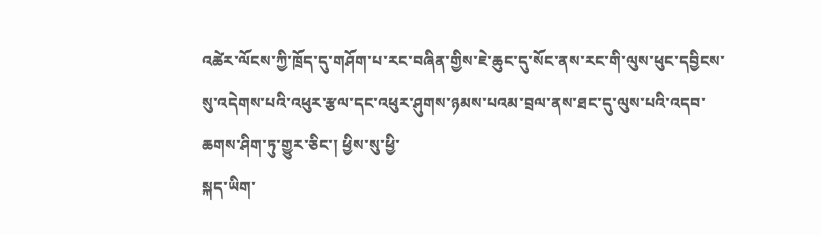འཚེར་ལོངས་ཀྱི་ཁྲོད་དུ་གཤོག་པ་རང་བཞིན་གྱིས་ཇེ་ཆུང་དུ་སོང་ནས་རང་གི་ལུས་ཕུང་དབྱིངས་སུ་འདེགས་པའི་འཕུར་རྩལ་དང་འཕུར་ཤུགས་ཉམས་པའམ་བྲལ་ནས་ཐང་དུ་ལུས་པའི་འདབ་ཆགས་ཤིག་ཏུ་གྱུར་ཅིང་། ཕྱིས་སུ་ཕྱི་
སྐད་ཡིག་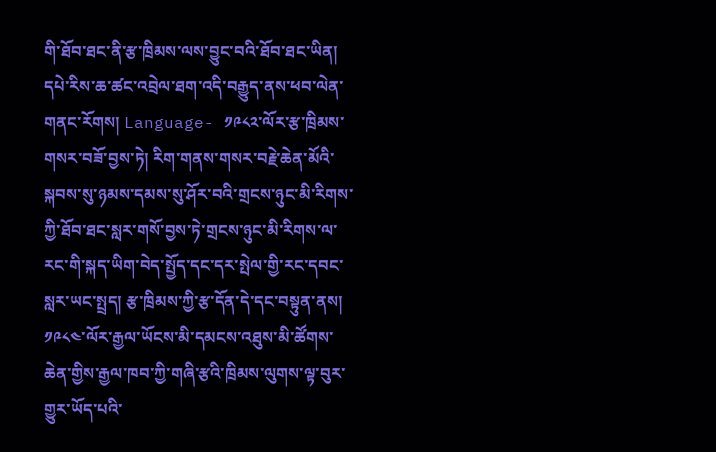གི་ཐོབ་ཐང་ནི་རྩ་ཁྲིམས་ལས་བྱུང་བའི་ཐོབ་ཐང་ཡིན།
དཔེ་རིས་ཆ་ཚང་འབྲེལ་ཐག་འདི་བརྒྱུད་ནས་ཕབ་ལེན་གནང་རོགས། Language- ༡༩༨༢་ལོར་རྩ་ཁྲིམས་གསར་བཟོ་བྱས་ཏེ། རིག་གནས་གསར་བརྗེ་ཆེན་མོའི་སྐབས་སུ་ཉམས་དམས་སུ་ཤོར་བའི་གྲངས་ཉུང་མི་རིགས་ཀྱི་ཐོབ་ཐང་སླར་གསོ་བྱས་ཏེ་གྲངས་ཉུང་མི་རིགས་ལ་རང་གི་སྐད་ཡིག་བེད་སྤྱོད་དང་དར་སྤེལ་གྱི་རང་དབང་སླར་ཡང་སྤྲད། རྩ་ཁྲིམས་ཀྱི་རྩ་དོན་དེ་དང་བསྟུན་ནས།  ༡༩༨༤་ལོར་རྒྱལ་ཡོངས་མི་དམངས་འཐུས་མི་ཚོགས་ཆེན་གྱིས་རྒྱལ་ཁབ་ཀྱི་གཞི་རྩའི་ཁྲིམས་ལུགས་ལྟ་བུར་གྱུར་ཡོད་པའི་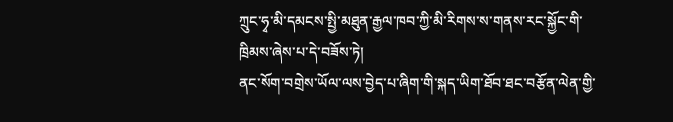ཀྲུང་ཧྭ་མི་དམངས་སྤྱི་མཐུན་རྒྱལ་ཁབ་ཀྱི་མི་རིགས་ས་གནས་རང་སྐྱོང་གི་ཁྲིམས་ཞེས་པ་དེ་བཟོས་ཏེ།
ནང་སོག་བགྲེས་ཡོལ་ལས་བྱེད་པ་ཞིག་གི་སྐད་ཡིག་ཐོབ་ཐང་བརྩོན་ལེན་གྱི་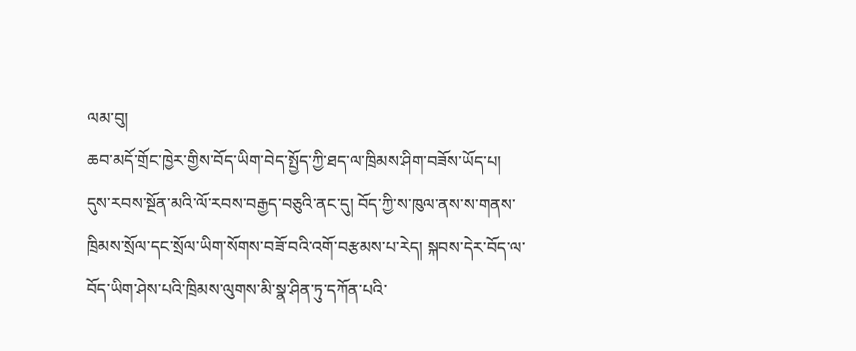ལམ་བུ།
ཆབ་མདོ་གྲོང་ཁྱེར་གྱིས་བོད་ཡིག་བེད་སྤྱོད་ཀྱི་ཐད་ལ་ཁྲིམས་ཤིག་བཟོས་ཡོད་པ།
དུས་རབས་སྔོན་མའི་ལོ་རབས་བརྒྱད་བཅུའི་ནང་དུ། བོད་ཀྱི་ས་ཁུལ་ནས་ས་གནས་ཁྲིམས་སྲོལ་དང་སྲོལ་ཡིག་སོགས་བཟོ་བའི་འགོ་བརྩམས་པ་རེད། སྐབས་དེར་བོད་ལ་བོད་ཡིག་ཤེས་པའི་ཁྲིམས་ལུགས་མི་སྣ་ཤིན་ཏུ་དཀོན་པའི་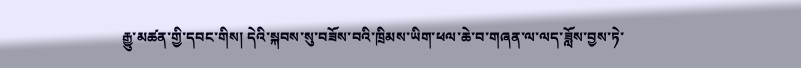རྒྱུ་མཚན་གྱི་དབང་གིས། དེའི་སྐབས་སུ་བཟོས་བའི་ཁྲིམས་ཡིག་ཕལ་ཆེ་བ་གཞན་ལ་ལད་ཟློས་བྱས་ཏེ་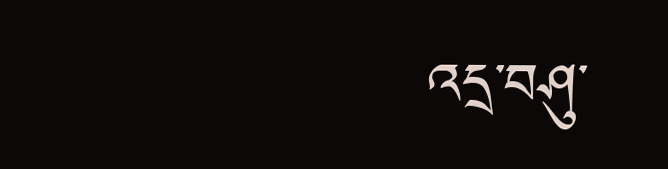འདྲ་བཤུ་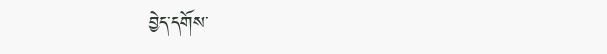བྱེད་དགོས་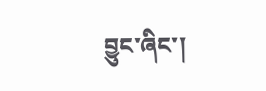བྱུང་ཞིང་།